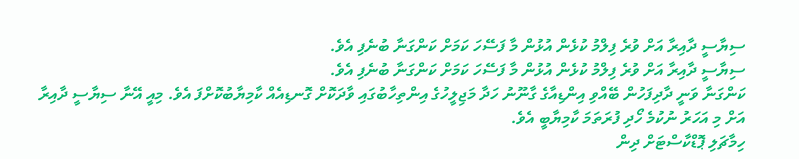ސިޔާސީ ދާއިރާ އަށް ވުރެ ފިލްމު ކުޅެން އުޅުން މާ ފަސޭހަ ކަމަށް ކަންގަނާ ބުނެފި އެވެ.
ސިޔާސީ ދާއިރާ އަށް ވުރެ ފިލްމު ކުޅެން އުޅުން މާ ފަސޭހަ ކަމަށް ކަންގަނާ ބުނެފި އެވެ.
ކަންގަނާ ވަނީ ދާދިފަހުން ބޭއްވި އިންޑިއާގެ ގާނޫނު ހަދާ މަޖިލީހުގެ އިންތިހާބުގައި ވާދަކޮށް ގޮނޑިއެއް ކާމިޔާބުކޮށްފަ އެވެ. މިއީ އޭނާ ސިޔާސީ ދާއިރާ އަށް މި އަހަރު ނުކުމެ ހޯދި ފުރަތަމަ ކާމިޔާބީ އެވެ.
ހިމާޗަލި ޕޮޑްކާސްޓަށް ދިން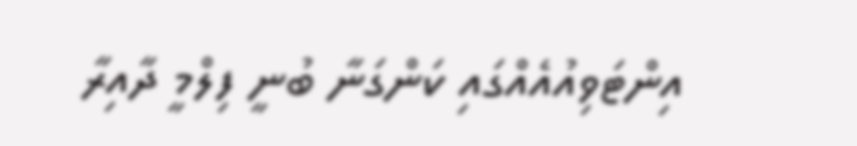އިންޓަވިއުއެއްގައި ކަންގަނާ ބުނީ ފިލްމީ ދާއިރާ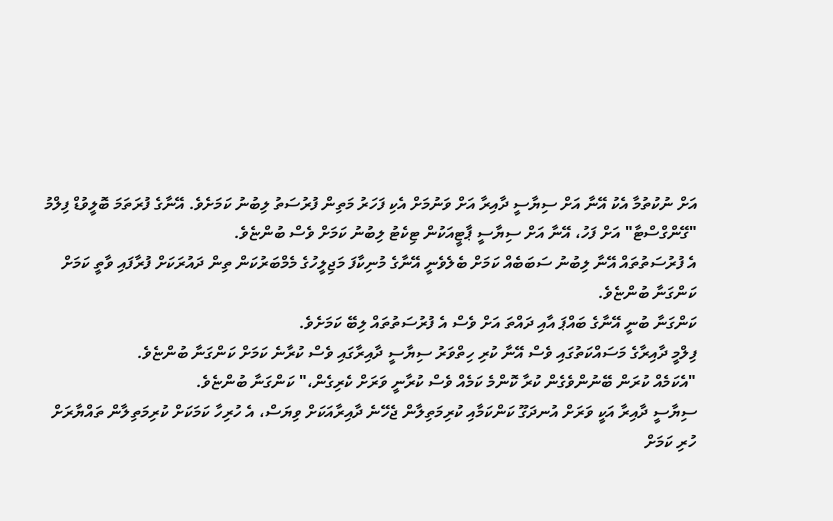އަށް ނުކުތުމާ އެކު އޭނާ އަށް ސިޔާސީ ދާއިރާ އަށް ވަނުމަށް އެކި ފަހަރު މަތިން ފުރުސަތު ލިބުނު ކަމަށެވެ. އޭނާގެ ފުރަތަމަ ބޮލީވުޑް ފިލްމު "ގޭންގްސްޓާ" އަށް ފަހު، އޭނާ އަށް ސިޔާސީ ޕާޓީއަކުން ޓިކެޓު ލިބުނު ކަމަށް ވެސް ބުންޏެވެ.
އެ ފުރުސަތުތައް އޭނާ ލިބުނު ސަބަބެއް ކަމަށް ބެލެވެނީ އޭނާގެ މުނިކާފަ މަޖިލީހުގެ މެމްބަރުކަން ތިން ދައުރަކަށް ފުރާފައި ވާތީ ކަމަށް ކަންގަނާ ބުންޏެވެ.
ކަންގަނާ ބުނީ އޭނާގެ ބައްޕަ އާއި ދައްތަ އަށް ވެސް އެ ފުރުސަތުތައް ލިބޭ ކަމަށެވެ.
ފިލްމީ ދާއިރާގެ މަސައްކަތުގައި ވެސް އޭނާ ކުރި ހިތްވަރު ސިޔާސީ ދާއިރާގައި ވެސް ކުރާނެ ކަމަށް ކަންގަނާ ބުންޏެވެ.
"އެކަމެއް ކުރަން ބޭނުންވެގެން ކުރާ ކޮންމެ ކަމެއް ވެސް ކުރާނީ ވަރަށް ކެރިގެން،" ކަންގަނާ ބުންޏެވެ.
ސިޔާސީ ދާއިރާ އަކީ ވަރަށް އުނދަގޫ ކަންކަމާއި ކުރިމަތިލާން ޖެހޭނެ ދާއިރާއަކަށް ވިޔަސް، އެ ހުރިހާ ކަމަކަށް ކުރިމަތިލާން ތައްޔާރަށް ހުރި ކަމަށް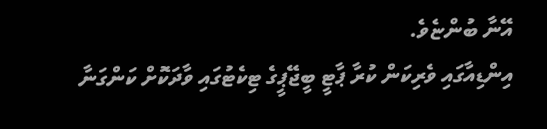އޭނާ ބުންޏެވެ.
އިންޑިއާގައި ވެރިކަން ކުރާ ޕާޓީ ބީޖޭޕީގެ ޓިކެޓުގައި ވާދަކޮށް ކަންގަނާ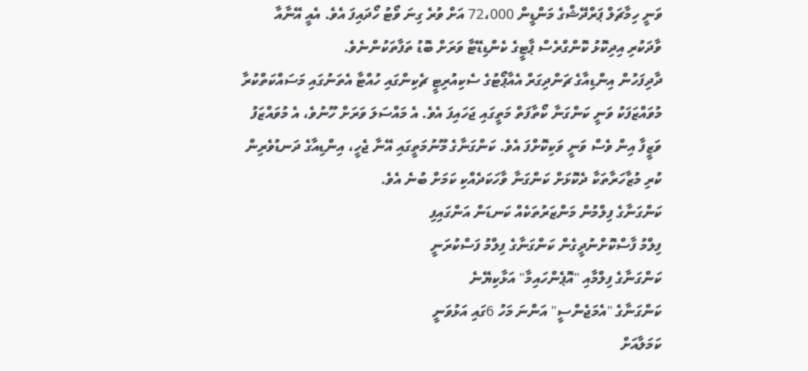ވަނީ ހިމާޗަލް ޕަރްދޭޝްގެ މަންޑީން 72،000 އަށް ވުރެ ގިނަ ވޯޓު ހޯދައިފަ އެވެ. އެއީ އޭނާއާ ވާދަކުރި އިދިކޮޅު ކޮންގްރެސް ޕާޓީގެ ކެންޑިޑޭޓާ ވަރަށް ބޮޑު ތަފާތަކުންނެވެ.
ދާދިފަހުން އިންޑިއާގެ ޗަންދިގަރް އެއާޕޯޓުގެ ސެކިއުރިޓީ ޗެކިންގައި ހުއްޓާ އެތަނުގައި މަސައްކަތްކުރާ މުވައްޒަފަކު ވަނީ ކަންގަނާ ކޯތާފަތް މަތީގައި ޖަހައިފަ އެވެ. އެ މައްސަލަ ވަރަށް ހޫނުވެ، އެ މުވައްޒަފު ވަޒީފާ އިން ވެސް ވަނީ ވަކިކޮށްފަ އެވެ. ކަންގަނާގެ މޫނުމަތީގައި އޭނާ ޖެހީ، އިންޑިއާގެ ދަނޑުވެރިން ކުރި މުޒާހަރާތަކާ ދެކޮޅަށް ކަންގަނާ ވާހަކަދެއްކި ކަމަށް ބުނެ އެވެ.
ކަންގަނާގެ ފިލްމުން މަންޒަރުތަކެއް ކަނޑަން އަންގައިފި
ފިލްމު ފާސްކޮށްނުދީގެން ކަންގަނާގެ ފިލްމު ފަސްކުރަނީ
ކަންގަނާގެ ފިލްމާއި "އޮޕެންހައިމާ" އަޅާކިޔޭނެ
ކަންގަނާގެ "އެމަޖެންސީ" އަންނަ މަހު 6ގައި އަޅުވަނީ
ކަމަލާއަށް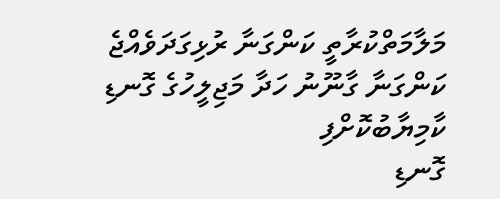މަލާމަތްކުރާތީ ކަންގަނާ ރުޅިގަދަވެއްޖެ
ކަންގަނާ ގާނޫނު ހަދާ މަޖިލީހުގެ ގޮނޑި ކާމިޔާބުކޮށްފި
ގޮނޑި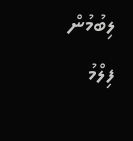ލިބުމުން ފިލްމު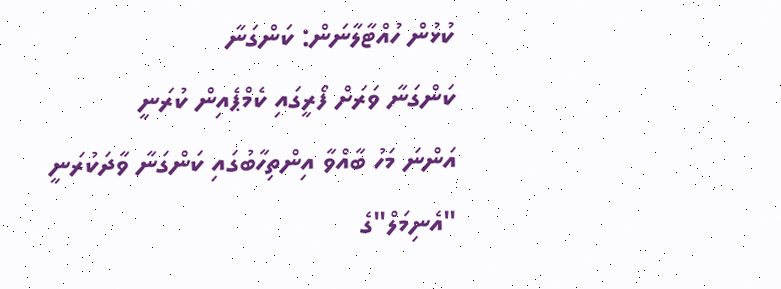ކުޅުން ހުއްޓާލާނަން: ކަންގަނާ
ކަންގަނާ ވަރަށް ފޯރީގައި ކެމްޕެއިން ކުރަނީ
އަންނަ މަހު ބާއްވާ އިންތިހާބުގައި ކަންގަނާ ވާދަކުރަނީ
"އެނިމަލް"ގެ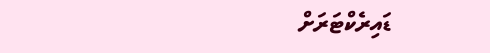ޑައިރެކްޓަރަށް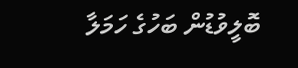ބޮލީވުޑުން ބަހުގެ ހަމަލާ